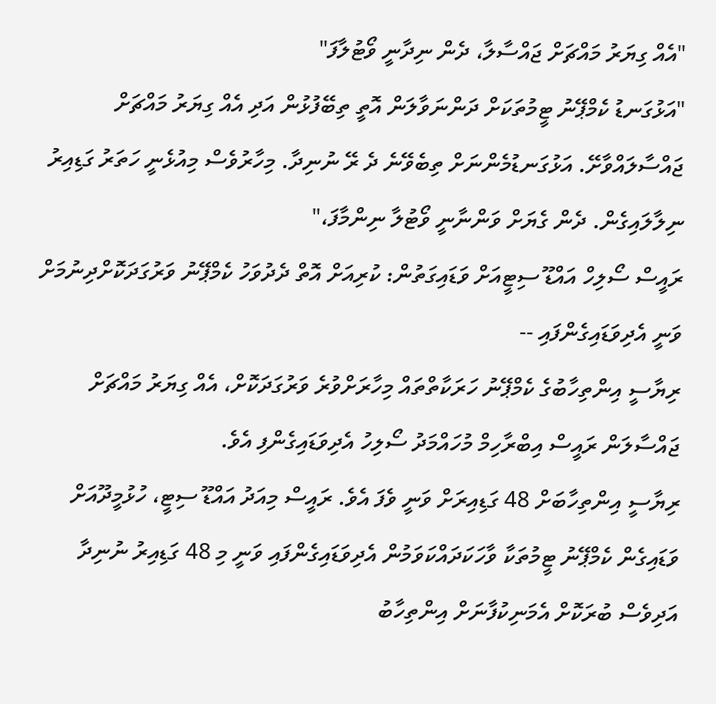"އެއް ގިޔަރު މައްޗަށް ޖައްސާލާ، ދެން ނިދާނީ ވޯޓުލާފަ"
"އަޅުގަނޑު ކެމްޕޭނު ޓީމުތަކަށް ދަންނަވާލަން އޮތީ ތިބޭފުޅުން އަދި އެއް ގިޔަރު މައްޗަށް ޖައްސާލައްވާށޭ. އަޅުގަނޑުމެންނަށް ތިބެވޭނެ ދެ ރޭ ނުނިދާ. މިހާރުވެސް މިއުޅެނީ ހަތަރު ގަޑިއިރު ނިލާލައިގެން. ދެން ގެޔަށް ވަންނާނީ ވޯޓުލާ ނިންމާފަ،"
ރައީސް ސޯލިހް އައްޑޫ ސިޓީއަށް ވަޑައިގަތުން: ކުރިއަށް އޮތް ދެދުވަހު ކެމްޕޭނު ވަރުގަދަކޮށްދިނުމަށް ވަނީ އެދިވަޑައިގެންފައި --
ރިޔާސީ އިންތިހާބުގެ ކެމްޕޭނު ހަރަކާތްތައް މިހާރަށްވުރެ ވަރުގަދަކޮށް، އެއް ގިޔަރު މައްޗަށް ޖައްސާލަން ރައީސް އިބްރާހިމް މުހައްމަދު ސޯލިހު އެދިވަޑައިގެންފި އެވެ.
ރިޔާސީ އިންތިހާބަށް 48 ގަޑިއިރަށް ވަނީ ވެފަ އެވެ. ރައީސް މިއަދު އައްޑޫ ސިޓީ، ހުޅުމީދޫއަށް ވަޑައިގެން ކެމްޕޭނު ޓީމުތަކާ ވާހަކަދައްކަވަމުން އެދިވަޑައިގެންފައި ވަނީ މި 48 ގަޑިއިރު ނުނިދާ އަދިވެސް ބުރަކޮށް އެމަނިކުފާނަށް އިންތިހާބު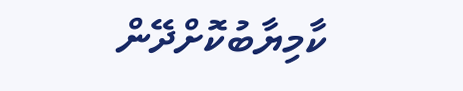ކާމިޔާބުކޮށްދޭން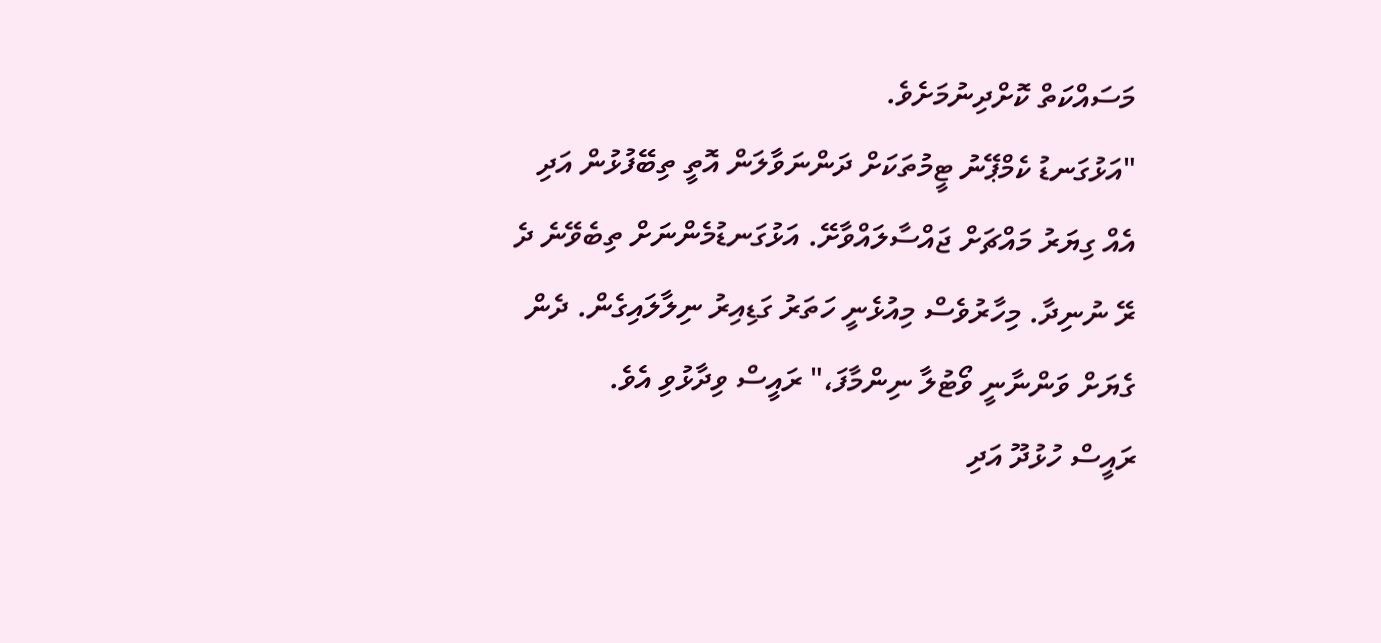މަސައްކަތް ކޮށްދިނުމަށެވެ.
"އަޅުގަނޑު ކެމްޕޭނު ޓީމުތަކަށް ދަންނަވާލަން އޮތީ ތިބޭފުޅުން އަދި އެއް ގިޔަރު މައްޗަށް ޖައްސާލައްވާށޭ. އަޅުގަނޑުމެންނަށް ތިބެވޭނެ ދެ ރޭ ނުނިދާ. މިހާރުވެސް މިއުޅެނީ ހަތަރު ގަޑިއިރު ނިލާލައިގެން. ދެން ގެޔަށް ވަންނާނީ ވޯޓުލާ ނިންމާފަ،" ރައީސް ވިދާޅުވި އެވެ.
ރައީސް ހުޅުދޫ އަދި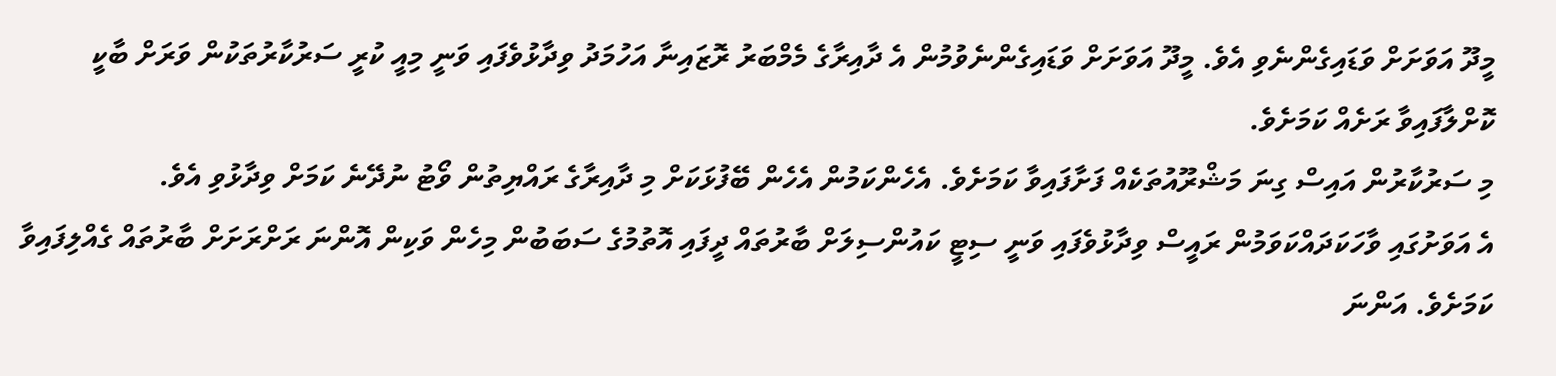މީދޫ އަވަށަށް ވަޑައިގެންނެވި އެވެ. މީދޫ އަވަށަށް ވަޑައިގެންނެވުމުން އެ ދާއިރާގެ މެމްބަރު ރޮޒައިނާ އަހުމަދު ވިދާޅުވެފައި ވަނީ މިއީ ކުރީ ސަރުކާރުތަކުން ވަރަށް ބާކީ ކޮށްލާފައިވާ ރަށެއް ކަމަށެވެ.
މި ސަރުކާރުން އައިސް ގިނަ މަޝްރޫއުތަކެއް ފަށާފައިވާ ކަމަށެވެ. އެހެންކަމުން އެހެން ބޭފުޅަކަށް މި ދާއިރާގެ ރައްޔިތުން ވޯޓު ނުދޭނެ ކަމަށް ވިދާޅުވި އެވެ.
އެ އަވަށުގައި ވާހަކަދައްކަވަމުން ރައީސް ވިދާޅުވެފައި ވަނީ ސިޓީ ކައުންސިލަށް ބާރުތައް ދީފައި އޮތުމުގެ ސަބަބުން މިހެން ވަކިން އޮންނަ ރަށްރަށަށް ބާރުތައް ގެއްލިފައިވާ ކަމަށެވެ. އަންނަ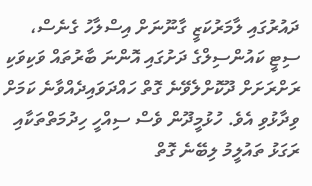ދައުރުގައި ލާމަރުކަޒީ ގާނޫނަށް އިސްލާހު ގެނެސް، ސިޓީ ކައުންސިލްގެ ދަށުގައި އޮންނަ ބާރުތައް ވަކިވަކި ރަށްރަށަށް ދޫކޮށްލެވޭނެ ގޮތް ހައްދަވައިދެއްވާނެ ކަމަށް ވިދާޅުވި އެވެ. ހުޅުމީދޫން ވެސް ސިއްހީ ހިދުމަތްތަކާއި ރަގަޅު ތައުލީމު ލިބޭނެ ގޮތް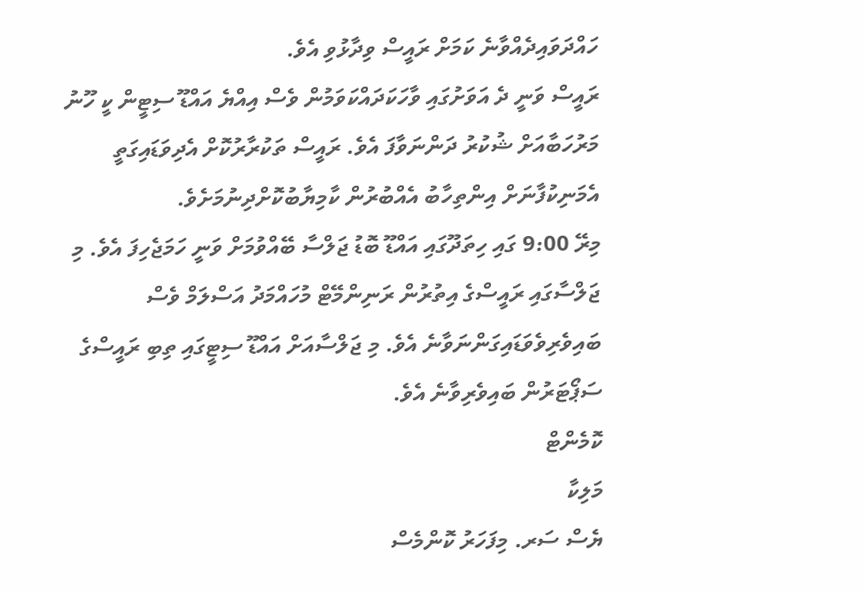ހައްދަވައިދެއްވާނެ ކަމަށް ރައީސް ވިދާޅުވި އެވެ.
ރައީސް ވަނީ ދެ އަވަށުގައި ވާހަކަދައްކަވަމުން ވެސް އިއްޔެ އައްޑޫ ސިޓީން ކީ ހޫނު މަރުހަބާއަށް ޝުކުރު ދަންނަވާފަ އެވެ. ރައީސް ތަކުރާރުކޮށް އެދިވަޑައިގަތީ އެމަނިކުފާނަށް އިންތިހާބު އެއްބުރުން ކާމިޔާބުކޮށްދިނުމަށެވެ.
މިރޭ 9:00 ގައި ހިތަދޫގައި އައްޑޫ ބޮޑު ޖަލްސާ ބޭއްވުމަށް ވަނީ ހަމަޖެހިފަ އެވެ. މި ޖަލްސާގައި ރައީސްގެ އިތުރުން ރަނިންމޭޓް މުހައްމަދު އަސްލަމް ވެސް ބައިވެރިވެވަޑައިގަންނަވާނެ އެވެ. މި ޖަލްސާއަށް އައްޑޫ ސިޓީގައި ތިބި ރައީސްގެ ސަޕޯޓަރުން ބައިވެރިވާނެ އެވެ.
ކޮމެންޓް
މަލިކާ
ޔެސް ސަރ. މިފަހަރު ކޮންމެސް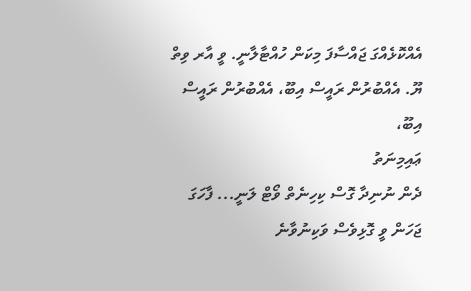އެއްކޮޅެއްގަ ޖައްސާފަ މިކަން ހުއްޓާލާނީ. ވީ އާރ ވިތް ޔޫ. އެއްބުރުން ރައީސް އިބޫ، އެއްބުރުން ރައީސް އިބޫ،
ޢައިމިނަތު
ދެން ނުނިދާ ގޮސް ކިހިނެތް ވޯޓް ލަނީ... ފާހަގަ ޖަހަން ވީ ގޮޅިވެސް ވަކިނުވާނެ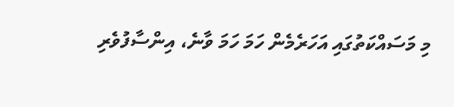މި މަސައްކަތުގައި އަހަރެމެން ހަމަ ހަމަ ވާނެ، އިންސާފުވެރި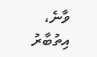ވާނެ، އިތުބާރު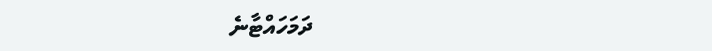ދަމަހައްޓާނެ